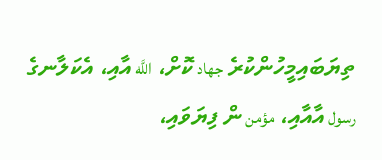ތިޔަބައިމީހުންކުރެ جهاد ކޮށް، اللَّه އާއި، އެކަލާނގެ رسول އާއާއި، مؤمن ން ފިޔަވައި،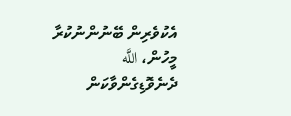އެކުވެރިން ބޭނުންނުކުރާ މީހުން، اللَّه ދެނެވޮޑިގެންވާކަން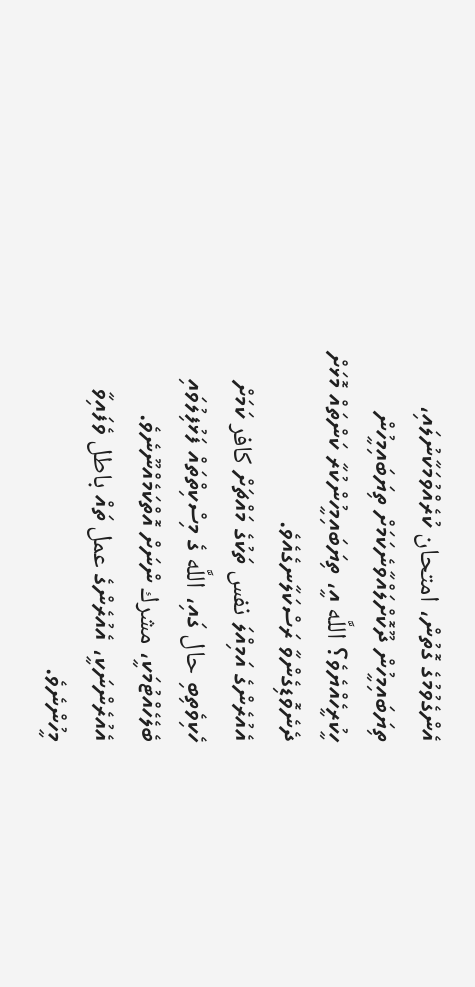އެންގެވުމުގެ ގޮތުން، امتحان ކުރެއްވުމަކާނުލައި، ތިޔަބައިމީހުން ދޫކޮށްލައްވާނެކަމަށް ތިޔަބައިމީހުން ހީކުރީހެއްޔެވެ؟ اللَّه އީ، ތިޔަބައިމީހުންކުރާ ކަންތައް މޮޅަށް ދެނެވޮޑިގެންވާ ރަސްކަލާނގެއެވެ.
އެއުރެންގެ އަމިއްލަ نفس ތަކުގެ މައްޗަށް كافر ކަމަށް ހެކިވެތިބި حال ގައި، اللَّه ގެ މިސްކިތްތައް ފަޅުފިލުވައި ބެލެހެއްޓުމަކީ، مشرك ންނަށް އޮތްކަމެއްނޫނެވެ. އެއުރެންނަކީ، އެއުރެންގެ عمل ތައް باطل ވެފައިވާ މީހުންނެވެ.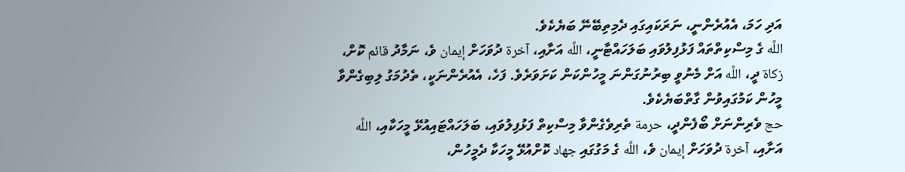އަދި ހަމަ، އެއުރެންނީ، ނަރަކައިގައި ދެމިތިބޭނޭ ބަޔެކެވެ.
اللَّه ގެ މިސްކިތްތައް ފަޅުފިލުވައި ބަލަހައްޓާނީ، اللَّه އަށާއި، آخرة ދުވަހަށް إيمان ވެ، ނަމާދު قائم ކޮށް، زكاة ދީ، اللَّه އަށް މެނުވީ ބިރުނުގަންނަ މީހުންކަން ކަށަވަރެވެ. ފަހެ، އެއުރެންނަކީ، ތެދުމަގު ލިބިގެންވާ މީހުން ކަމުގައިވުން ގާތްބަޔެކެވެ.
حج ވެރިންނަށް ބޯފެންދީ، حرمة ތެރިވެގެންވާ މިސްކިތް ފަޅުފިލުވައި، ބަލަހައްޓައިއުޅޭ މީހަކާއި، اللَّه އަށާއި، آخرة ދުވަހަށް إيمان ވެ، اللَّه ގެ މަގުގައި جهاد ކޮށްއުޅޭ މީހަކާ ދެމީހުން،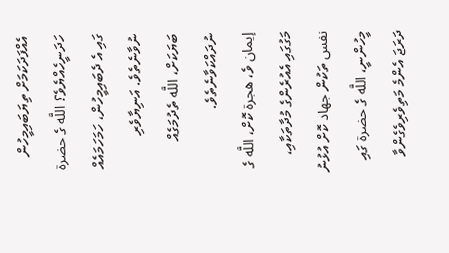އެއްފަދަކަމަށް ތިޔަބައިމީހުން ހަދަނީހެއްޔެވެ؟ اللَّه ގެ حضرة ގައި އެ ދެބައިމީހުން، ހަމަހަމައެއް ނުވާނެތެވެ. އަނިޔާވެރި ބަޔަކަށް، اللَّه ތެދުމަގެއް ނުދައްކަވާނެތެވެ.
إيمان ވެ، هجرة ކޮށް، اللَّه ގެ މަގުގައި އެއުރެންގެ މުދާތަކާއި، نفس ތަކުން جهاد ކޮށް އުޅުނު މީހުންނީ، اللَّه ގެ حضرة ގައި ދަރަޖަ އެންމެ މަތިވެރިވެގެންވާ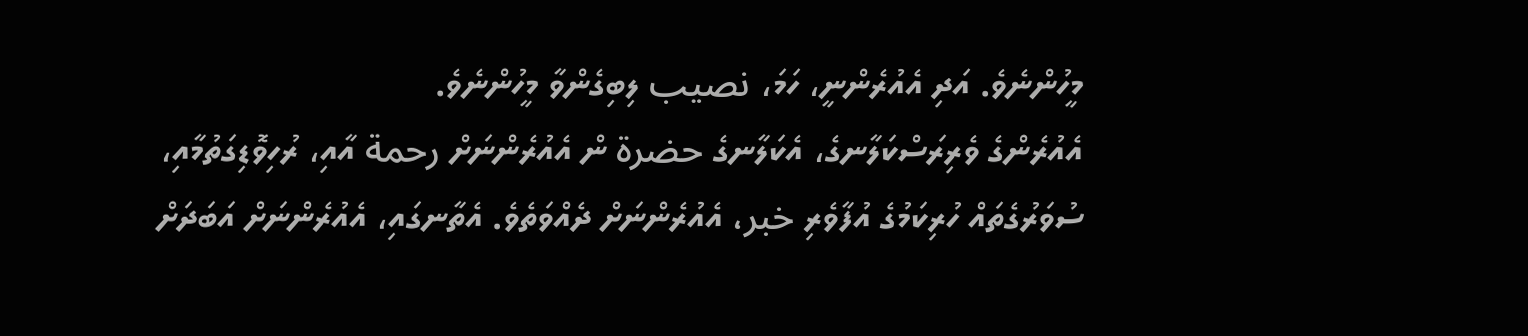މީހުންނެވެ. އަދި އެއުރެންނީ، ހަމަ، نصيب ލިބިގެންވާ މީހުންނެވެ.
އެއުރެންގެ ވެރިރަސްކަލާނގެ، އެކަލާނގެ حضرة ން އެއުރެންނަށް رحمة އާއި، ރުހިވޮޑިގަތުމާއި، ސުވަރުގެތައް ހުރިކަމުގެ އުފާވެރި خبر، އެއުރެންނަށް ދެއްވަތެވެ. އެތާނގައި، އެއުރެންނަށް އަބަދަށް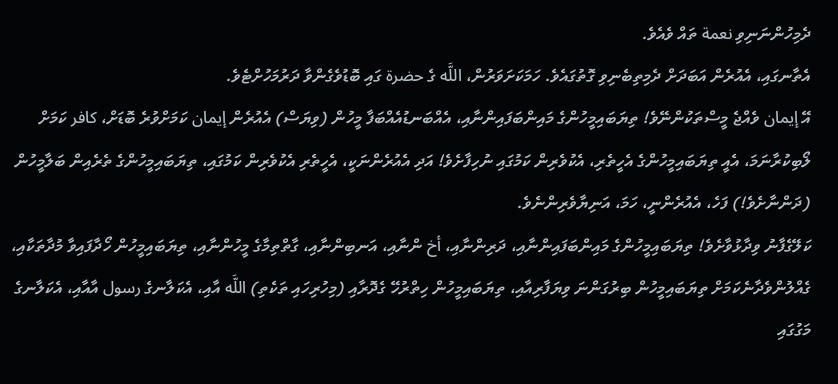ދެމިހުންނަނިވި نعمة ތައް ވެއެވެ.
އެތާނގައި، އެއުރެން އަބަދަށް ދެމިތިބެނިވި ގޮތުގައެވެ. ހަމަކަށަވަރުން، اللَّه ގެ حضرة ގައި ބޮޑުވެގެންވާ ދަރުމަހުށްޓެވެ.
އޭ إيمان ވެއްޖެ މީސްތަކުންނޭވެ! ތިޔަބައިމީހުންގެ މައިންބަފައިންނާއި، އެއްބަނޑުއެއްބަފާ މީހުން (ވިޔަސް) އެއުރެން إيمان ކަމަށްވުރެ ބޮޑަށް، كافر ކަމަށް ލޯބިކުރާނަމަ، އެއީ ތިޔަބައިމީހުންގެ އެހީތެރި، އެކުވެރިން ކަމުގައި ނުހިފާށެވެ! އަދި އެއުރެންނަކީ، އެހީތެރި އެކުވެރިން ކަމުގައި، ތިޔަބައިމީހުންގެ ތެރެއިން ބަލާމީހުން (ދަންނާށެވެ!) ފަހެ، އެއުރެންނީ، ހަމަ، އަނިޔާވެރިންނެވެ.
ކަލޭގެފާނު ވިދާޅުވާށެވެ! ތިޔަބައިމީހުންގެ މައިންބަފައިންނާއި، ދަރިންނާއި، أخ ންނާއި، އަނބިންނާއި، ގާތްތިމާގެ މީހުންނާއި، ތިޔަބައިމީހުން ހޯދާފައިވާ މުދާތަކާއި، ގެއްލުންވެދާނެކަމަށް ތިޔަބައިމީހުން ބިރުގަންނަ ވިޔަފާރިއާއި، ތިޔަބައިމީހުން ހިތްރުހޭ ގެދޮރާއި (މިހުރިހައި ތަކެތި) اللَّه އާއި، އެކަލާނގެ رسول އާއާއި، އެކަލާނގެ މަގުގައި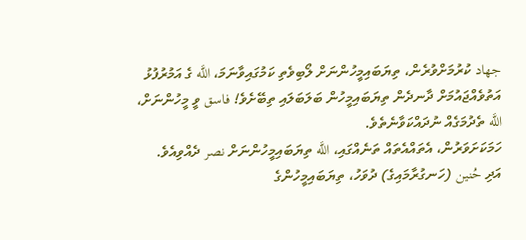جهاد ކުރުމަށްވުރެން، ތިޔަބައިމީހުންނަށް ލޯބިވެތި ކަމުގައިވާނަމަ، اللَّه ގެ އަމުރުފުޅު އަތުވެއްޖައުމަށް ދާނދެން ތިޔަބައިމީހުން ބަލަބަލައި ތިބޭށެވެ! فاسق ވީ މީހުންނަށް، اللَّه ތެދުމަގެއް ނުދައްކަވާނެތެވެ.
ހަމަކަށަވަރުން، އެތައްއެތައް ތަނެއްގައި، اللَّه ތިޔަބައިމީހުންނަށް نصر ދެއްވިއެވެ. އަދި حُنين (ހަނގުރާމައިގެ) ދުވަހު، ތިޔަބައިމީހުންގެ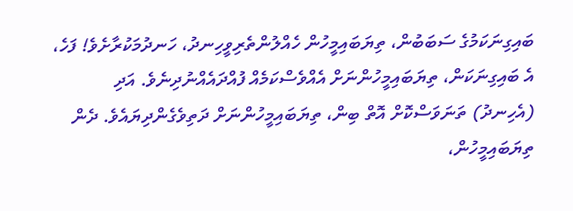ބައިގިނަކަމުގެ ސަބަބުން، ތިޔަބައިމީހުން ހެއްލުންތެރިވީހިނދު، ހަނދުމަކުރާށެވެ! ފަހެ، އެ ބައިގިނަކަން، ތިޔަބައިމީހުންނަށް އެއްވެސްކަމެއް ފުއްދައެއްނުދިނެވެ. އަދި (އެހިނދު) ތަނަވަސްކޮށް އޮތް ބިން، ތިޔަބައިމީހުންނަށް ދަތިވެގެންދިޔައެވެ. ދެން ތިޔަބައިމީހުން،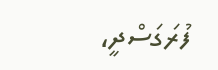ފުރަގަސްދީ،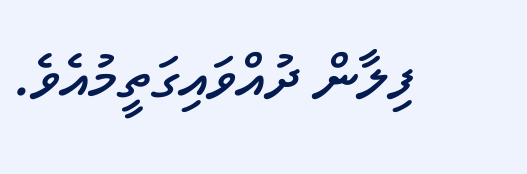ފިލާން ދުއްވައިގަތީމުއެވެ.